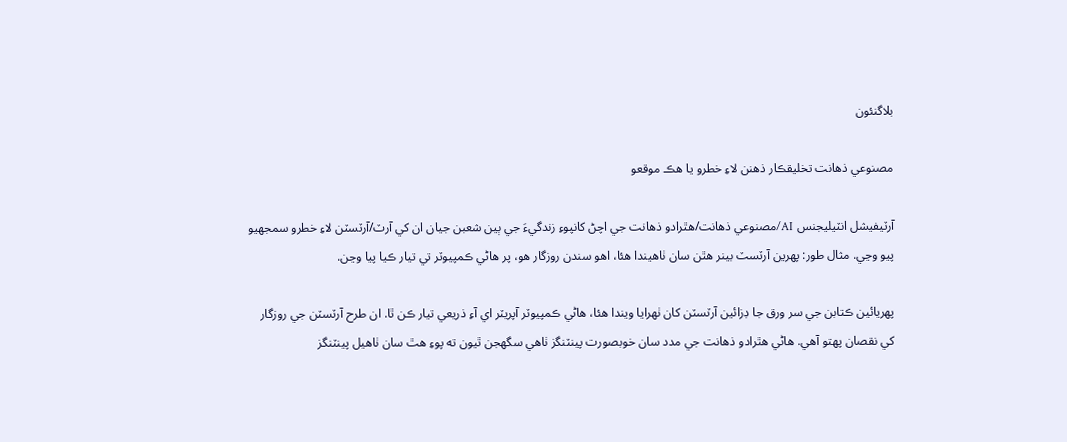بلاگنئون

مصنوعي ذهانت تخليقڪار ذهنن لاءِ خطرو يا هڪ موقعو

آرٽيفيشل انٽيليجنس AI/مصنوعي ذھانت/ھٿرادو ذھانت جي اچڻ کانپوءِ زندگيءَ جي ٻين شعبن جيان ان کي آرٽ/آرٽسٽن لاءِ خطرو سمجھيو پيو وڃي. مثال طور: پھرين آرٽسٽ بينر ھٿن سان ٺاھيندا ھئا، اھو سندن روزگار ھو، پر ھاڻي ڪمپيوٽر تي تيار ڪيا پيا وڃن.

پھريائين ڪتابن جي سر ورق جا ڊزائين آرٽسٽن کان ٺھرايا ويندا هئا، ھاڻي ڪمپيوٽر آپريٽر اي آءِ ذريعي تيار ڪن ٿا. ان طرح آرٽسٽن جي روزگار کي نقصان پھتو آھي. ھاڻي ھٿرادو ذھانت جي مدد سان خوبصورت پينٽنگز ٺاهي سگهجن ٿيون ته پوءِ ھٿ سان ٺاھيل پينٽنگز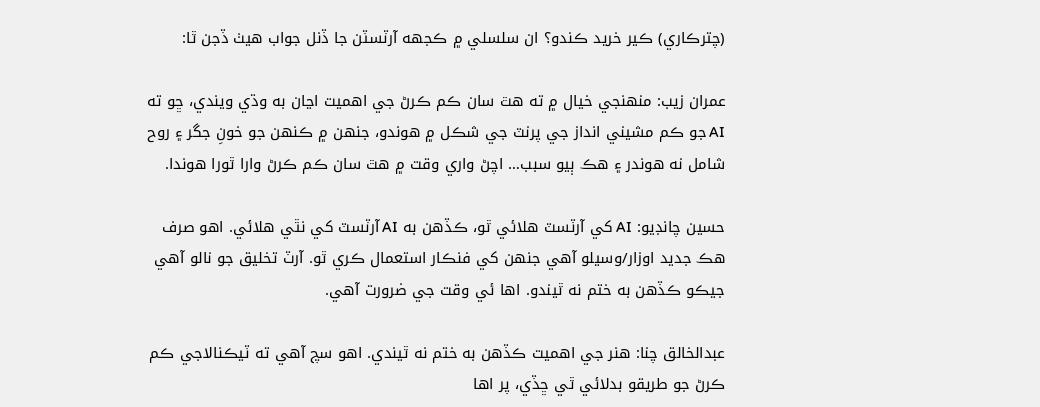(چترڪاري) ڪير خريد ڪندو؟ ان سلسلي ۾ ڪجهه آرٽسٽن جا ڏنل جواب ھيٺ ڏجن ٿا:

عمران زيب: منھنجي خيال ۾ ته ھٿ سان ڪم ڪرڻ جي اھميت اڃان به وڌي ويندي، ڇو ته AI جو ڪم مشيني انداز جي پرنٽ جي شڪل ۾ ھوندو، جنهن ۾ ڪنھن جو خونِ جگر ۽ روح شامل نه ھوندر ۽ ھڪ ٻيو سبب… اچڻ واري وقت ۾ ھٿ سان ڪم ڪرڻ وارا ٿورا ھوندا.

حسين چانڊيو: AI کي آرٽسٽ ھلائي ٿو، ڪڏهن به AI آرٽسٽ کي نٿي ھلائي. اھو صرف ھڪ جديد اوزار/وسيلو آهي جنهن کي فنڪار استعمال ڪري ٿو. آرٽ تخليق جو نالو آهي جيڪو ڪڏهن به ختم نه ٿيندو. اھا ئي وقت جي ضرورت آهي.

عبدالخالق چنا: ھنر جي اھميت ڪڏهن به ختم نه ٿيندي. اھو سچ آهي ته ٽيڪنالاجي ڪم ڪرڻ جو طريقو بدلائي ٿي ڇڏي، پر اھا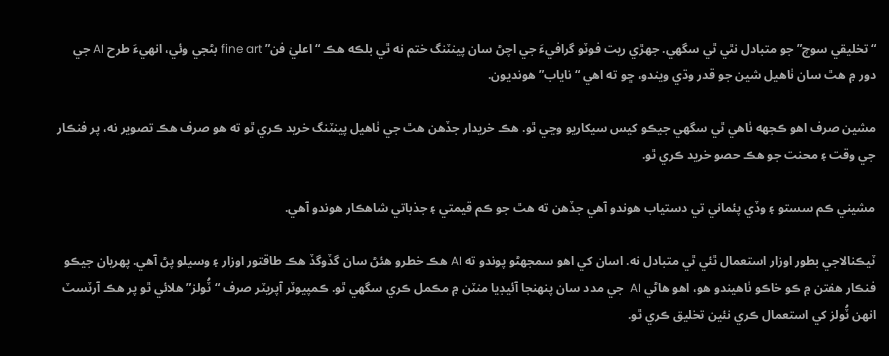“تخليقي سوچ” جو متبادل نٿي ٿي سگهي. جھڙي ريت فوٽو گرافيءَ جي اچڻ سان پينٽنگ ختم نه ٿي بلڪه هڪ “اعليٰ فن” fine art بڻجي وئي، انھيءَ طرح AI جي دور ۾ ھٿ سان ٺاھيل شين جو قدر وڌي ويندو، ڇو ته اھي “ناياب” ھونديون.

مشين صرف اھو ڪجھه ٺاهي ٿي سگھي جيڪو کيس سيکاريو وڃي ٿو. ھڪ خريدار جڏهن ھٿ جي ٺاھيل پينٽنگ خريد ڪري ٿو ته هو صرف ھڪ تصوير نه، پر فنڪار جي وقت ۽ محنت جو ھڪ حصو خريد ڪري ٿو.

مشيني ڪم سستو ۽ وڏي پئماني تي دستياب ھوندو آھي جڏھن ته ھٿ جو ڪم قيمتي ۽ جذباتي شاھڪار ھوندو آھي.

ٽيڪنالاجي بطور اوزار استعمال ٿئي ٿي متبادل نه. اسان کي اھو سمجھڻو پوندو ته AI ھڪ خطرو ھئڻ سان گڏوگڏ ھڪ طاقتور اوزار ۽ وسيلو پڻ آهي. پھريان جيڪو فنڪار ھفتن ۾ ڪو خاڪو ٺاھيندو ھو، اھو ھاڻي AI  جي مدد سان پنهنجا آئيڊيا منٽن ۾ مڪمل ڪري سگهي ٿو. ڪمپيوٽر آپريٽر صرف “ٽُولز” ھلائي ٿو پر ھڪ آرٽسٽ انهن ٽُولز کي استعمال ڪري نئين تخليق ڪري ٿو.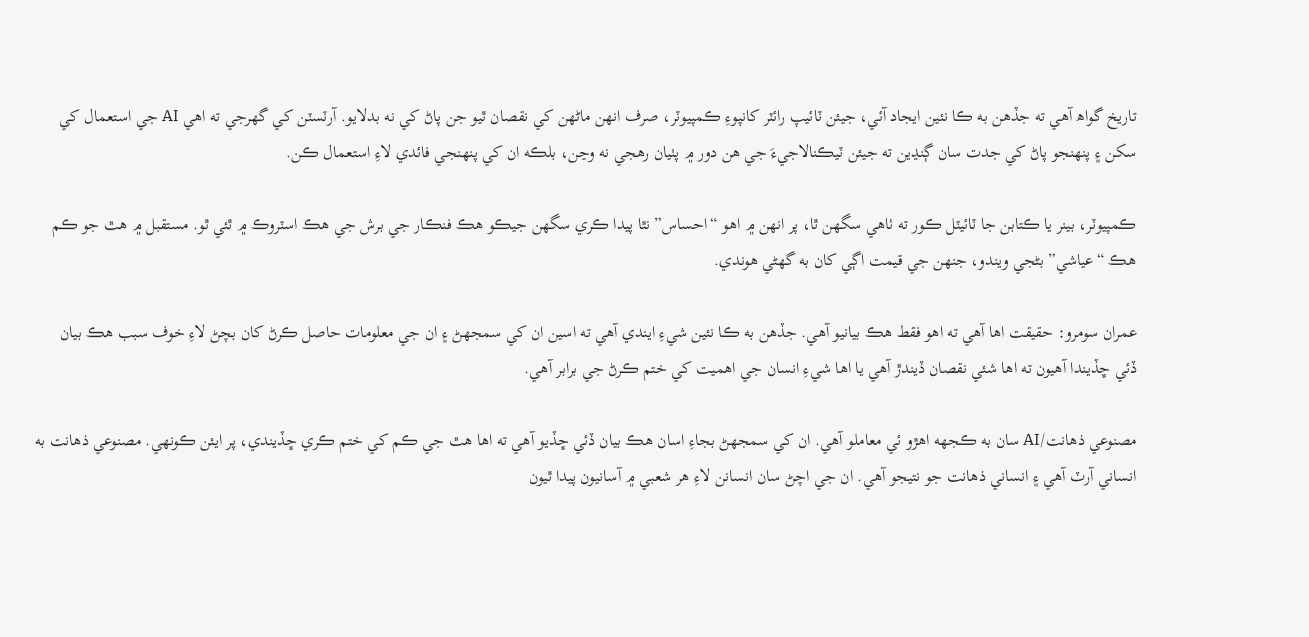تاريخ گواھ آهي ته جڏهن به ڪا نئين ايجاد آئي، جيئن ٽائيپ رائٽر کانپوءِ ڪمپيوٽر، صرف انهن ماڻهن کي نقصان ٿيو جن پاڻ کي نه بدلايو. آرٽسٽن کي گھرجي ته اهي AI جي استعمال کي سکن ۽ پنهنجو پاڻ کي جدت سان ڳنڍين ته جيئن ٽيڪنالاجيءَ جي ھن دور ۾ پٺيان رھجي نه وڃن، بلڪه ان کي پنهنجي فائدي لاءِ استعمال ڪن.

ڪمپيوٽر، بينر يا ڪتابن جا ٽائيٽل ڪور ته ٺاھي سگھن ٿا، پر انهن ۾ اھو “احساس” نٿا پيدا ڪري سگهن جيڪو ھڪ فنڪار جي برش جي ھڪ اسٽروڪ ۾ ٿئي ٿو. مستقبل ۾ ھٿ جو ڪم ھڪ “عياشي” بڻجي ويندو، جنهن جي قيمت اڳي کان به گھڻي ھوندي.

عمران سومرو: حقيقت اھا آھي ته اھو فقط ھڪ بيانيو آهي. جڏهن به ڪا نئين شيءِ ايندي آهي ته اسين ان کي سمجهڻ ۽ ان جي معلومات حاصل ڪرڻ کان بچڻ لاءِ خوف سبب ھڪ بيان ڏئي ڇڏيندا آهيون ته اھا شئي نقصان ڏيندڙ آهي يا اھا شيءِ انسان جي اھميت کي ختم ڪرڻ جي برابر آهي.

مصنوعي ذھانت/AI سان به ڪجھه اھڙو ئي معاملو آهي. ان کي سمجهڻ بجاءِ اسان ھڪ بيان ڏئي ڇڏيو آهي ته اھا ھٿ جي ڪم کي ختم ڪري ڇڏيندي، پر ايئن ڪونهي. مصنوعي ذھانت به انساني آرٽ آهي ۽ انساني ذھانت جو نتيجو آهي. ان جي اچڻ سان انسانن لاءِ ھر شعبي ۾ آسانيون پيدا ٿيون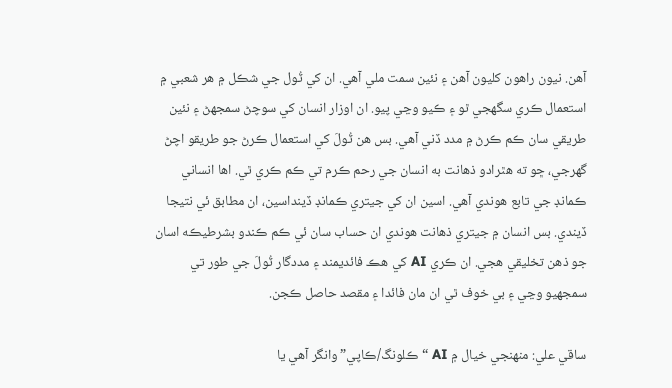آهن. نيون راهون کليون آھن ۽ نئين سمت ملي آھي. ان کي ٽُول جي شڪل ۾ ھر شعبي ۾ استعمال ڪري سگھجي ٿو ۽ ڪيو وڃي پيو. ان اوزار انسان کي سوچڻ سمجهڻ ۽ نئين طريقي سان ڪم ڪرڻ ۾ مدد ڏني آهي. بس ھن ٽُولَ کي استعمال ڪرڻ جو طريقو اچڻ گھرجي، ڇو ته ھٿرادو ذھانت به انسان جي رحم ڪرم تي ڪم ڪري ٿي. اھا انساني ڪمانڊ جي تابع ھوندي آھي. اسين ان کي جيتري ڪمانڊ ڏينداسين، ان مطابق ئي نتيجا ڏيندي. بس انسان ۾ جيتري ذھانت ھوندي ان حساب سان ئي ڪم ڪندو بشرطيڪه اسان جو ذھن تخليقي ھجي. ان ڪري AI کي ھڪ فائديمند ۽ مددگار ٽُولَ جي طور تي سمجھيو وڃي ۽ بي خوف ٿي ان مان فائدا ۽ مقصد حاصل ڪجن.

ساقي علي: منھنجي خيال ۾ AI “ڪلونگ/ڪاپي” وانگر آهي يا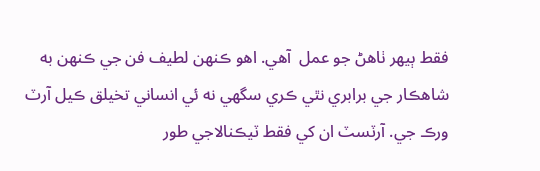فقط ٻيھر ٺاهڻ جو عمل  آهي. اھو ڪنھن لطيف فن جي ڪنهن به شاھڪار جي برابري نٿي ڪري سگهي نه ئي انساني تخيلق ڪيل آرٽ ورڪ جي. آرٽسٽ ان کي فقط ٽيڪنالاجي طور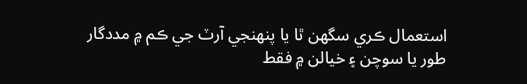استعمال ڪري سگهن ٿا يا پنهنجي آرٽ جي ڪم ۾ مددگار طور يا سوچن ۽ خيالن ۾ فقط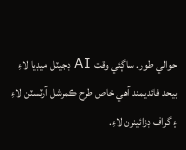حوالي طور. ساڳئي وقت AI ڊجيٽل ميڊيا لاءِ بيحد فائديمند آهي خاص طرح ڪمرشل آرٽسٽن لاءِ ۽ گراف ڊزائينرن لاءِ.